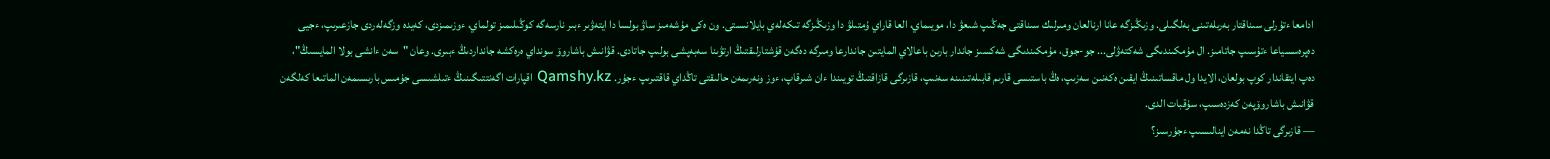ادامعا ءتۇرلى سىناقتار بەرىلەتىنى بەلگىلى. وزىڭىزگە عانا ارنالعان ومىرلىك سىناقتى جەڭىپ شىعۋ دا، مويىماي، العا قاراي ۇمتىلۋ دا وزىڭىزگە تىكەلەي بايلانىستى. ون ەكى مۇشەمىز ساۋ بولسا دا ايتەۋىر ءبىر نارسەگە كوڭىلىمىز تولماي، ءوزىمىزدى، كەيدە وزگەلەردى جازعىرىپ، ءجيى دەپرەسسياعا ءتۇسىپ جاتامىز. ال مۇمكىندىگى شەكتەۋلى... جو-جوق، مۇمكىندىگى شەكسىز جاندار بارىن باعالاي المايتىن جاندارعا ومىرگە دەگەن قۇشتارلىقتىڭ ارتۋىنا سەبەپشى بولىپ جاتادى. قۋانىش باشاروۆ سونداي ەرەكشە جانداردىڭ ءبىرى. وعان "سەن ءانشى بولا المايسىڭ"، دەپ ايتقاندار كوپ بولعان، الايدا ول ماقساتىنىڭ ايقىن ەكەنىن سەزىپ، ەڭ باستىسى قارىم قابىلەتىنىنە سەنىپ، قازىرگى قازاقتىڭ تويىندا ءان شىرقاپ، ءوز ونەرىمەن حالىقتى تاڭداي قاقتىرىپ ءجۇر. Qamshy.kz اقپارات اگەنتتىگىنىڭ ءتىلشىسى جۇمىس بارىسىمەن الماتىعا كەلگەن قۋانىش باشاروۆپەن كەزدەسىپ، سۇقبات الدى.
— قازىرگى تاڭدا نەمەن اينالىسىپ ءجۇرسىز؟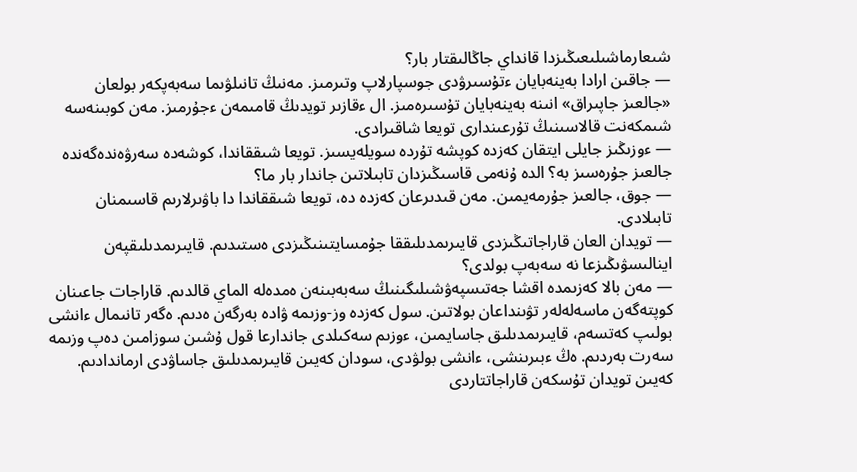شىعارماشىلىعىڭىزدا قانداي جاڭالىقتار بار؟
— جاقىن ارادا بەينەبايان ءتۇسىرۋدى جوسپارلاپ وتىرمىز. مەنىڭ تانىلۋىما سەبەپكەر بولعان «جالعىز جاپىراق» انىنە بەينەبايان تۇسىرەمىز. ال ءقازىر تويدىڭ قامىمەن ءجۇرمىز. مەن كوبىنەسە شىمكەنت قالاسىنىڭ تۇرعىندارى تويعا شاقىرادى.
— ءوزىڭىز جايلى ايتقان كەزدە كوپشە تۇردە سويلەيسىز. تويعا شىققاندا، كوشەدە سەرۋەندەگەندە جالعىز جۇرەسىز بە؟ الدە ۇنەمى قاسىڭىزدان تابىلاتىن جاندار بار ما؟
— جوق، جالعىز جۇرمەيمىن. مەن قىدىرعان كەزدە دە، تويعا شىققاندا دا باۋىرلارىم قاسىمنان تابىلادى.
— تويدان العان قاراجاتىڭىزدى قايىرىمدىلىققا جۇمسايتىنىڭىزدى ەستىدىم. قايىرىمدىلىقپەن اينالىسۋىڭىزعا نە سەبەپ بولدى؟
— مەن بالا كەزىمدە اقشا جەتىسپەۋشىلىگىنىڭ سەبەبىنەن ەمدەلە الماي قالدىم. قاراجات جاعىنان كوپتەگەن ماسەلەلەر تۋىنداعان بولاتىن. سول كەزدە وز-وزىمە ۋادە بەرگەن ەدىم. ەگەر تانىمال ءانشى بولىپ كەتسەم، قايىرىمدىلىق جاسايمىن، ءوزىم سەكىلدى جاندارعا قول ۇشىن سوزامىن دەپ وزىمە سەرت بەردىم. ەڭ ءبىرىنشى، ءانشى بولۋدى، سودان كەيىن قايىرىمدىلىق جاساۋدى ارماندادىم. كەيىن تويدان تۇسكەن قاراجاتتاردى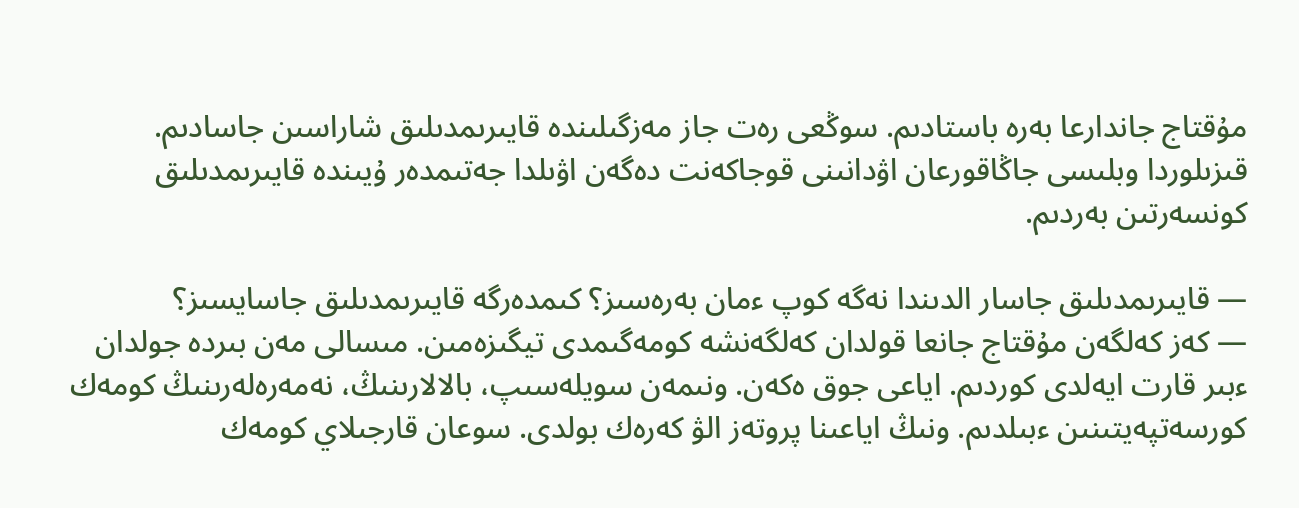مۇقتاج جاندارعا بەرە باستادىم. سوڭعى رەت جاز مەزگىلىندە قايىرىمدىلىق شاراسىن جاسادىم. قىزىلوردا وبلىسى جاڭاقورعان اۋدانىنى قوجاكەنت دەگەن اۋىلدا جەتىمدەر ۇيىندە قايىرىمدىلىق كونسەرتىن بەردىم.

— قايىرىمدىلىق جاسار الدىندا نەگە كوپ ءمان بەرەسىز؟ كىمدەرگە قايىرىمدىلىق جاسايسىز؟
— كەز كەلگەن مۇقتاج جانعا قولدان كەلگەنشە كومەگىمدى تيگىزەمىن. مىسالى مەن بىردە جولدان ءبىر قارت ايەلدى كوردىم. اياعى جوق ەكەن. ونىمەن سويلەسىپ، بالالارىنىڭ، نەمەرەلەرىنىڭ كومەك كورسەتپەيتىنىن ءبىلدىم. ونىڭ اياعىنا پروتەز الۋ كەرەك بولدى. سوعان قارجىلاي كومەك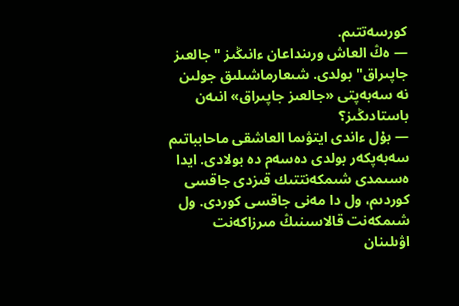كورسەتتىم.
— ەڭ العاش ورىنداعان ءانىڭىز "جالعىز جاپىراق" بولدى. شىعارماشىلىق جولىن نە سەبەپتى «جالعىز جاپىراق» انىەن باستادىڭىز؟
— بۇل ءاندى ايتۋىما العاشقى ماحابباتىم سەبەپكەر بولدى دەسەم دە بولادى. ايدا ەسىمدى شىمكەنتتىك قىزدى جاقسى كوردىم، ول دا مەنى جاقسى كوردى. ول شىمكەنت قالاسىنىڭ مىرزاكەنت اۋىلىنان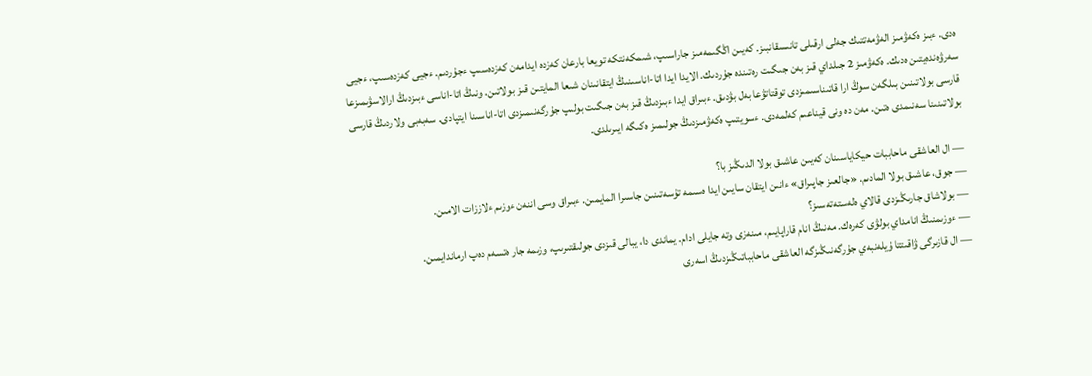ەدى. ءبىز ەكەۋمىز الەۋمەتتىك جەلى ارقىلى تانىسقانبىز. كەيىن اڭگىمەمىز جاراسىپ، شىمكەنتكە تويعا بارعان كەزدە ايدامەن كەزدەسىپ ءجۇردىم. ءجيى كەزدەسىپ، ءجيى سەرۋەندەيتىن ەدىك. ەكەۋمىز 2 جىلداي قىز بەن جىگىت رەتىندە جۇردىك. الايدا ايدا اتا-اناسىنىڭ ايتقانىنان شىعا المايتىن قىز بولاتىن. ونىڭ اتا-اناسى ءبىزدىڭ ارالاسۋىمىزعا قارسى بولاتىنىن بىلگەن سوڭ ارا قاتىناسىمىزدى توقتاتۋعا بەل بۋدىق. ءبىراق ايدا ءبىزدىڭ قىز بەن جىگىت بولىپ جۇرگەنىمىزدى اتا-اناسىنا ايتپادى. سەبەبى ولاردىڭ قارسى بولاتىنىنا سەنىمدى ەتىن. مەن دە ونى قيناعىم كەلمەدى. ءسويتىپ ەكەۋمىزدىڭ جولىمىز ەكىگە ايىرىلدى.

— ال العاشقى ماحاببات حيكاياسىنان كەيىن عاشىق بولا الدىڭىز با؟
— جوق، عاشىق بولا المادىم. «جالعىز جاپىراق» ءانىن ايتقان سايىن ايدا ەسىمە تۇسەتىنىن جاسىرا المايمىن. ءبىراق وسى اننەن ءوزىم ءلاززات الامىن.
— بولاشاق جارىڭىزدى قالاي ەلەستەتەسىز؟
— ءوزىمنىڭ انامداي بولۋى كەرەك. مەنىڭ انام قاراپايىم، مىنەزى وتە جايلى ادام. يماندى دا، يبالى قىزدى جولىقتىرىپ، وزىمە جار ەتسەم دەپ ارماندايمىن.
— ال قازىرگى ۋاقىتتا ۇيلەنبەي جۇرگەنىڭىزگە العاشقى ماحابباتىڭىزدىڭ اسەرى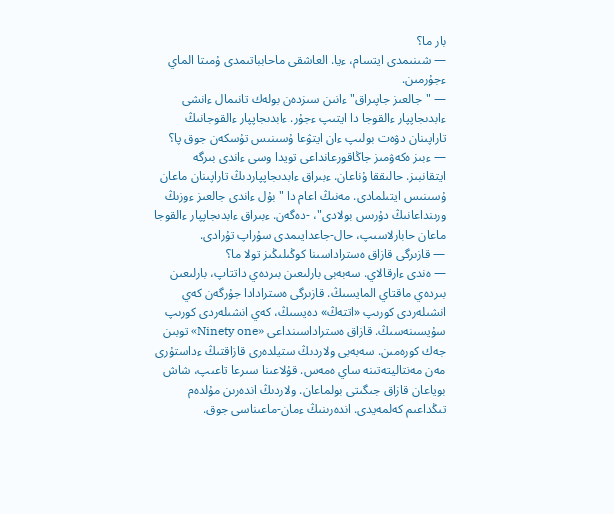بار ما؟
— شىنىمدى ايتسام، ءيا. العاشقى ماحابباتىمدى ۇمىتا الماي ءجۇرمىن.
— "جالعىز جاپىراق" ءانىن سىزدەن بولەك تانىمال ءانشى ءابدىجاپپار ءالقوجا دا ايتىپ ءجۇر. ءابدىجاپپار ءالقوجانىڭ تاراپىنان دۋەت بولىپ ءان ايتۋعا ۇسىنىس تۇسكەن جوق پا؟
— ءبىز ەكەۋمىز جاڭاقورعانداعى تويدا وسى ءاندى بىرگە ايتقانبىز. حالىققا ۇناعان. ءبىراق ءابدىجاپپاردىڭ تاراپىنان ماعان ۇسىنىس ايتىلمادى. مەنىڭ اعام دا "بۇل ءاندى جالعىز ءوزىڭ ورىنداعانىڭ دۇرىس بولادى"، -دەگەن. ءبىراق ءابدىجاپپار ءالقوجا ماعان حابارلاسىپ، حال-جاعدايىمدى سۇراپ تۇرادى.
— قازىرگى قازاق ەستراداسىنا كوڭىلىڭىز تولا ما؟
— ەندى ءارقالاي. سەبەبى بارلىعىن بىردەي داتتاپ، بارلىعىن بىردەي ماقتاي المايسىڭ. قازىرگى ەسترادادا جۇرگەن كەي انشىلەردى كورىپ «اتتەڭ» دەيسىڭ، كەي انشىلەردى كورىپ سۇيسىنەسىڭ. قازاق ەستراداسىنداعى «Ninety one» توبىن جەك كورەمىن. سەبەبى ولاردىڭ ستيلدەرى قازاقتىڭ ءداستۇرى مەن مەنتاليتەتىنە ساي ەمەس. قۇلاعىنا سىرعا تاعىپ، شاش بوياعان قازاق جىگىتى بولماعان. ولاردىڭ اندەرىن مۇلدەم تىڭداعىم كەلمەيدى. اندەرىنىڭ ءمان-ماعىناسى جوق.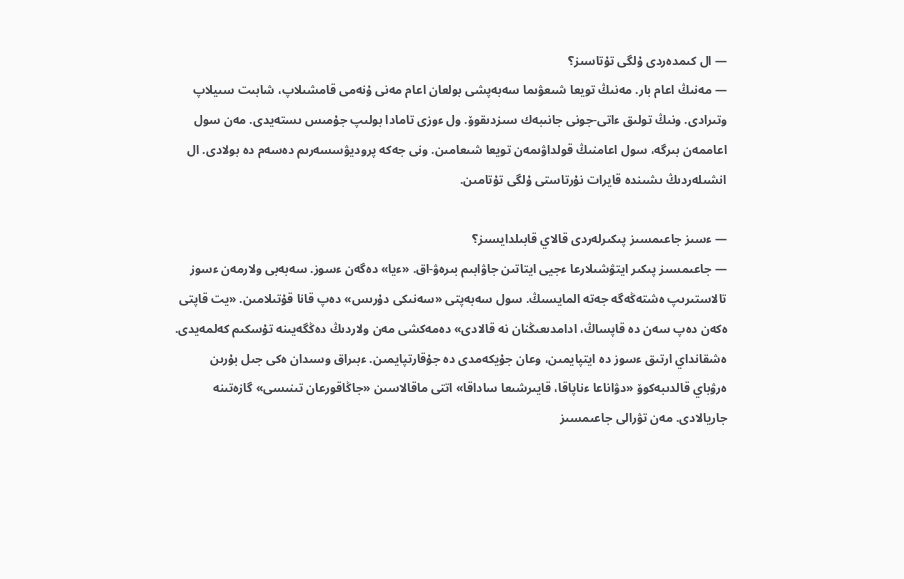— ال كىمدەردى ۇلگى تۇتاسىز؟
— مەنىڭ اعام بار. مەنىڭ تويعا شىعۋىما سەبەپشى بولعان اعام مەنى ۇنەمى قامشىلاپ، شابىت سىيلاپ وتىرادى. ونىڭ تولىق ءاتى-جونى جانىبەك سىزدىقوۆ. ول ءوزى تامادا بولىپ جۇمىس ىستەيدى. مەن سول اعاممەن بىرگە، سول اعامنىڭ قولداۋىمەن تويعا شىعامىن. ونى جەكە پروديۋسسەرىم دەسەم دە بولادى. ال انشىلەردىڭ ىشىندە قايرات نۇرتاستى ۇلگى تۇتامىن.

— ءسىز جاعىمسىز پىكىرلەردى قالاي قابىلدايسىز؟
— جاعىمسىز پىكىر ايتۋشىلارعا ءجيى ايتاتىن جاۋابىم بىرەۋ-اق. «ءيا» دەگەن ءسوز. سەبەبى ولارمەن ءسوز تالاستىرىپ ەشتەڭەگە جەتە المايسىڭ. سول سەبەپتى «سەنىكى دۇرىس» دەپ قانا قۇتىلامىن. «يت قاپتى ەكەن دەپ سەن دە قاپساڭ، ادامدىعىڭنان نە قالادى» دەمەكشى مەن ولاردىڭ دەڭگەيىنە تۇسكىم كەلمەيدى. ەشقانداي ارتىق ءسوز دە ايتپايمىن، وعان جۇيكەمدى دە جۇقارتپايمىن. ءبىراق وسىدان ەكى جىل بۇرىن ەرۋباي قالدىبەكوۆ «دۋاناعا ءناپاقا، قايىرشىعا ساداقا» اتتى ماقالاسىن «جاڭاقورعان تىنىسى» گازەتىنە جاريالادى. مەن تۋرالى جاعىمسىز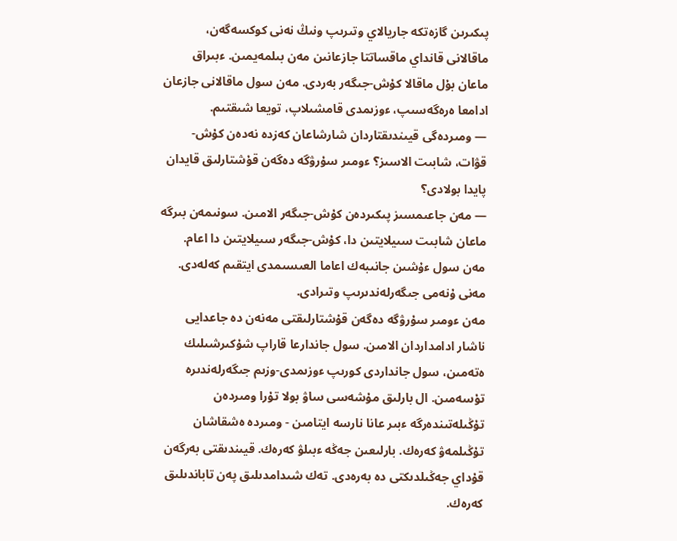پىكىرىن گازەتكە جاريالاي وتىرىپ ونىڭ نەنى كوكسەگەن، ماقالانى قانداي ماقساتتا جازعانىن مەن بىلمەيمىن. ءبىراق ماعان بۇل ماقالا كۇش-جىگەر بەردى. مەن سول ماقالانى جازعان ادامعا ەرەگەسىپ، ءوزىمدى قامشىلاپ، تويعا شىقتىم.
— ومىردەگى قيىندىقتاردان شارشاعان كەزدە نەدەن كۇش-قۋات، شابىت الاسىز؟ ءومىر سۇرۋگە دەگەن قۇشتارلىق قايدان پايدا بولادى؟
— مەن جاعىمسىز پىكىردەن كۇش-جىگەر الامىن. سونىمەن بىرگە ماعان شابىت سىيلايتىن دا، كۇش-جىگەر سىيلايتىن دا اعام. مەن سول ءۇشىن جانىبەك اعاما العىسىمدى ايتقىم كەلەدى. مەنى ۇنەمى جىگەرلەندىرىپ وتىرادى.
مەن ءومىر سۇرۋگە دەگەن قۇشتارلىقتى مەنەن دە جاعدايى ناشار ادامداردان الامىن. سول جاندارعا قاراپ شۇكىرشىلىك ەتەمىن، سول جانداردى كورىپ ءوزىمدى-وزىم جىگەرلەندىرە تۇسەمىن. ال بارلىق مۇشەسى ساۋ بولا تۇرا ومىردەن تۇڭىلەتىندەرگە ءبىر عانا نارسە ايتامىن - ومىردە ەشقاشان تۇڭىلمەۋ كەرەك. بارلىعىن جەڭە ءبىلۋ كەرەك. قيىندىقتى بەرگەن قۇداي جەڭىلدىكتى دە بەرەدى. تەك شىدامدىلىق پەن تاباندىلىق كەرەك.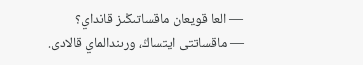— العا قويعان ماقساتىڭىز قانداي؟
— ماقساتتى ايتساڭ، ورىندالماي قالادى.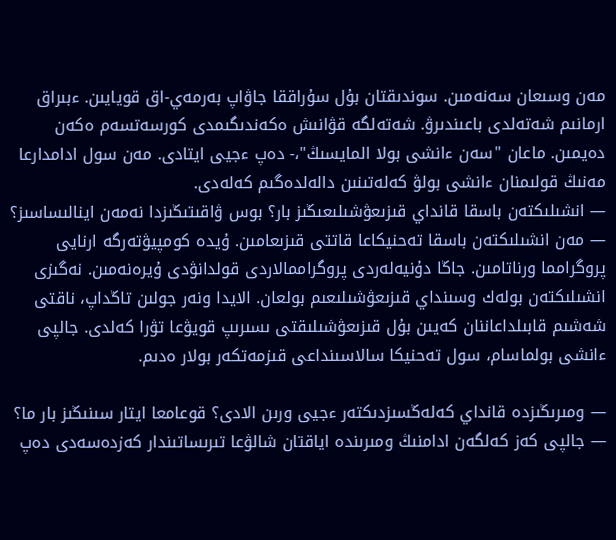مەن وسىعان سەنەمىن. سوندىقتان بۇل سۇراققا جاۋاپ بەرمەي-اق قويايىن. ءبىراق ارمانىم شەتەلدى باعىندىرۋ. شەتەلگە قۋانىش ەكەندىگىمدى كورسەتسەم ەكەن دەيمىن. ماعان "سەن ءانشى بولا المايسىڭ"،- دەپ ءجيى ايتادى. مەن سول ادامدارعا مەنىڭ قولىمنان ءانشى بولۋ كەلەتىنىن دالەلدەگىم كەلەدى.
— انشىلىكتەن باسقا قانداي قىزىعۋشىلىعىڭىز بار؟ بوس ۋاقىتىڭىزدا نەمەن اينالىساسىز؟
— مەن انشىلىكتەن باسقا تەحنيكاعا قاتتى قىزىعامىن. ۇيدە كومپيۋتەرگە ارنايى پروگرامما ورناتامىن. جاڭا دۇنيەلەردى پروگراممالاردى قولدانۋدى ۇيرەنەمىن. نەگىزى انشىلىكتەن بولەك وسىنداي قىزىعۋشىلىعىم بولعان. الايدا ونەر جولىن تاڭداپ، ناقتى شەشىم قابىلداعاننان كەيىن بۇل قىزىعۋشىلىقتى ىسىرىپ قويۋعا تۋرا كەلدى. جالپى ءانشى بولماسام، سول تەحنيكا سالاسىنداعى قىزمەتكەر بولار ەدىم.

— ومىرىڭىزدە قانداي كەلەڭسىزدىكتەر ءجيى ورىن الادى؟ قوعامعا ايتار سىنىڭىز بار ما؟
— جالپى كەز كەلگەن ادامنىڭ ومىرىندە اياقتان شالۋعا تىرىساتىندار كەزدەسەدى دەپ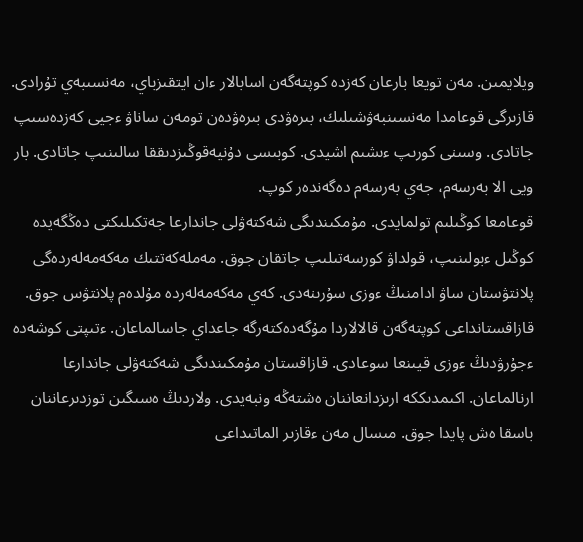ويلايمىن. مەن تويعا بارعان كەزدە كوپتەگەن اسابالار ءان ايتقىزباي، مەنسىبەي تۇرادى. قازىرگى قوعامدا مەنسىنبەۋشىلىك، بىرەۋدى بىرەۋدەن تومەن ساناۋ ءجيى كەزدەسىپ جاتادى. وسىنى كورىپ ءىشىم اشيدى. كوبىسى دۇنيەقوڭىزدىققا سالىنىپ جاتادى. بار ويى الا بەرسەم، جەي بەرسەم دەگەندەر كوپ.
قوعامعا كوڭىلىم تولمايدى. مۇمكىندىگى شەكتەۋلى جاندارعا جەتكىلىكتى دەڭگەيدە كوڭىل ءبولىنىپ، قولداۋ كورسەتىلىپ جاتقان جوق. مەملەكەتتىك مەكەمەلەردەگى پلانتۋستان ساۋ ادامنىڭ ءوزى سۇرىنەدى. كەي مەكەمەلەردە مۇلدەم پلانتۋس جوق. قازاقستانداعى كوپتەگەن قالالاردا مۇگەدەكتەرگە جاعداي جاسالماعان. ءتىپتى كوشەدە ءجۇرۋدىڭ ءوزى قيىنعا سوعادى. قازاقستان مۇمكىندىگى شەكتەۋلى جاندارعا ارنالماعان. اكىمدىككە ارىزدانعاننان ەشتەڭە ونبەيدى. ولاردىڭ ەسىگىن توزدىرعاننان باسقا ەش پايدا جوق. مىسال مەن ءقازىر الماتىداعى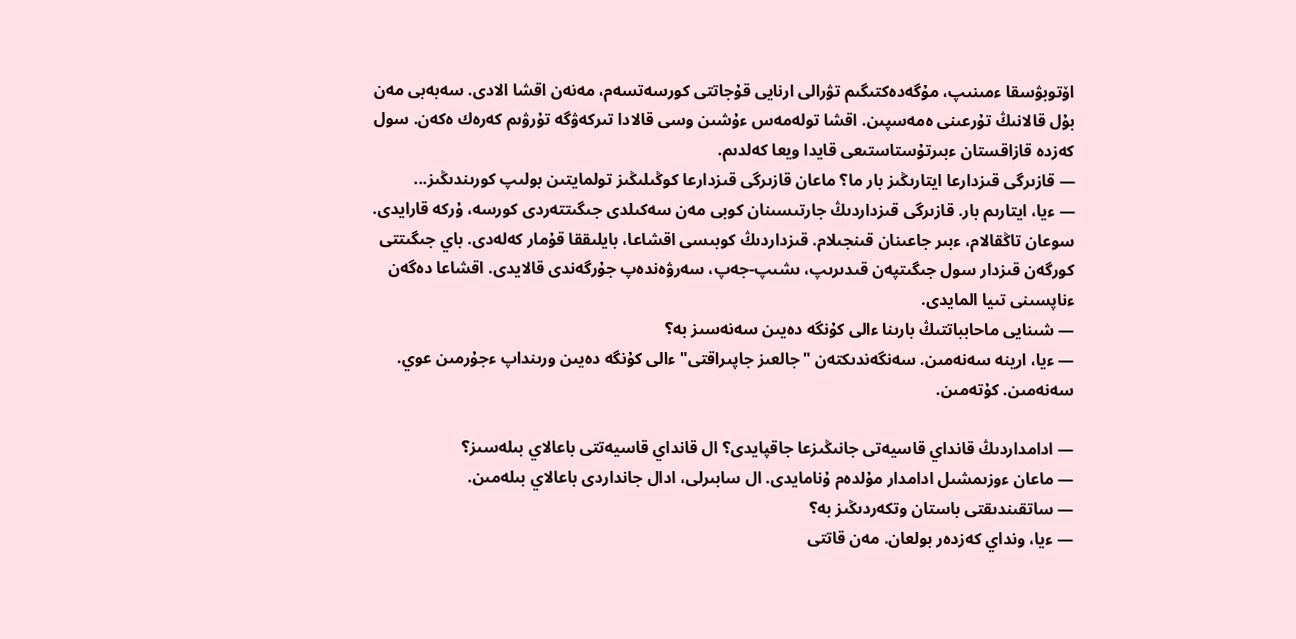اۆتوبۋسقا ءمىنىپ، مۇگەدەكتىگىم تۋرالى ارنايى قۇجاتتى كورسەتسەم، مەنەن اقشا الادى. سەبەبى مەن بۇل قالانىڭ تۇرعىنى ەمەسپىن. اقشا تولەمەس ءۇشىن وسى قالادا تىركەۋگە تۇرۋىم كەرەك ەكەن. سول كەزدە قازاقستان ءبىرتۇستاستىعى قايدا ويعا كەلدىم.
— قازىرگى قىزدارعا ايتارىڭىز بار ما؟ ماعان قازىرگى قىزدارعا كوڭىلىڭىز تولمايتىن بولىپ كورىندىڭىز...
— ءيا، ايتارىم بار. قازىرگى قىزداردىڭ جارتىسىنان كوبى مەن سەكىلدى جىگىتتەردى كورسە، ۇركە قارايدى. سوعان تاڭقالام، ءبىر جاعىنان قىنجىلام. قىزداردىڭ كوبىسى اقشاعا، بايلىققا قۇمار كەلەدى. باي جىگىتتى كورگەن قىزدار سول جىگىتپەن قىدىرىپ، ىشىپ-جەپ، سەرۋەندەپ جۇرگەندى قالايدى. اقشاعا دەگەن ءناپسىنى تىيا المايدى.
— شىنايى ماحابباتتىڭ بارىنا ءالى كۇنگە دەيىن سەنەسىز بە؟
— ءيا، ارينە سەنەمىن. سەنگەندىكتەن "جالعىز جاپىراقتى" ءالى كۇنگە دەيىن ورىنداپ ءجۇرمىن عوي. سەنەمىن. كۇتەمىن.

— ادامداردىڭ قانداي قاسيەتى جانىڭىزعا جاقپايدى؟ ال قانداي قاسيەتتى باعالاي بىلەسىز؟
— ماعان ءوزىمشىل ادامدار مۇلدەم ۇنامايدى. ال سابىرلى، ادال جانداردى باعالاي بىلەمىن.
— ساتقىندىقتى باستان وتكەردىڭىز بە؟
— ءيا، ونداي كەزدەر بولعان. مەن قاتتى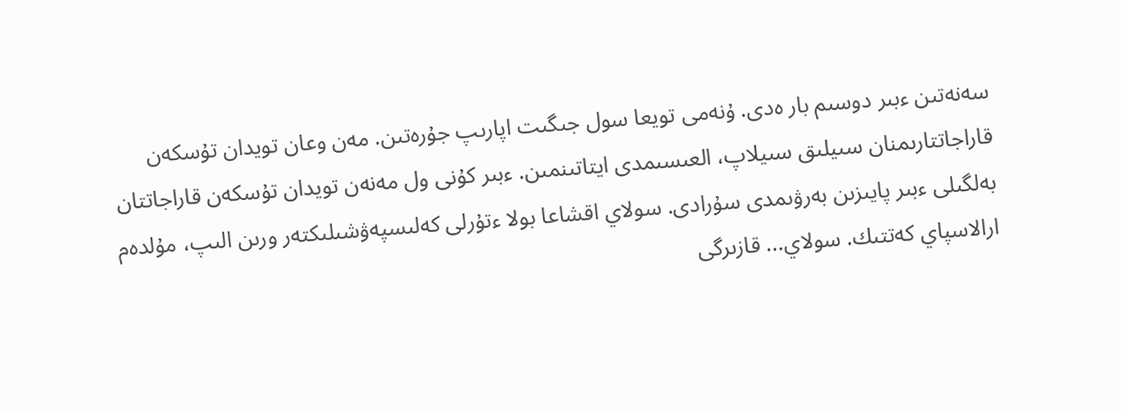سەنەتىن ءبىر دوسىم بار ەدى. ۇنەمى تويعا سول جىگىت اپارىپ جۇرەتىن. مەن وعان تويدان تۇسكەن قاراجاتتارىمنان سىيلىق سىيلاپ، العىسىمدى ايتاتىنمىن. ءبىر كۇنى ول مەنەن تويدان تۇسكەن قاراجاتتان بەلگىلى ءبىر پايىزىن بەرۋىمدى سۇرادى. سولاي اقشاعا بولا ءتۇرلى كەلىسپەۋشىلىكتەر ورىن الىپ، مۇلدەم ارالاسپاي كەتتىك. سولاي... قازىرگى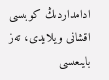ادامداردىڭ كوبىسى اقشانى ويلايدى، تەز بايىعىسى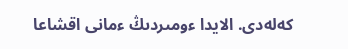كەلەدى. الايدا ءومىردىڭ ءمانى اقشاعا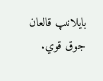بايلانىپ قالعان جوق قوي.